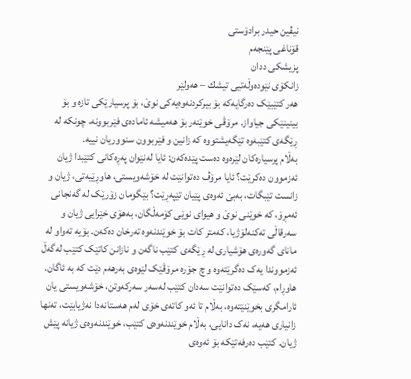نیڤین حیدر برادۆستی
قۆناغی پێنجەم
پزیشکی ددان
زانكۆی نێودەوڵەتیی تیشك – هەولێر
هەر کتێبێک دەرگایەکە بۆ بیرکردنەوەیەکی نوێ، بۆ پرسیارێکی تازە و بۆ بینینێکی جیاواز. مرۆڤی خوێنەر بۆ هەمیشە ئامادەی فێربوونە، چونکە لە ڕێگەی کتێبەوە تێگەیشتووە کە زانین و فێربوون سنووریان نییە.
بەڵام پرسیارەکان لێرەوە دەست پێدەکەن: ئایا لەنێوان پەڕەکانی کتێبدا ژیان ئەزموون دەکرێت؟ ئایا مرۆڤ دەتوانێت لە خۆشەویستی، هاوڕێیەتی، ژیان و زانست تێبگات، بەبێ ئەوەی پێیان تێپەڕێت؟ بێگومان زۆرێک لە گەنجانی ئەمڕۆ، کە خوێنی نوێ و هیوای نوێی کۆمەڵگان، بەهۆی خێرایی ژیان و سەرقاڵی تەکنەلۆژیا، کەمتر کات بۆ خوێندنەوە تەرخان دەکەن. بۆیە تەواو لە مانای گەورەی هۆشیاری لە ڕێگەی کتێب ناگەن و نازانن کاتێک کتێب لەگەڵ ئەزمووندا یەک دەگرێتەوە و چ جۆرە مرۆڤێک لێوەی بەرهەم دێت كە بە ئاگان.
هاوڕام، کەسێک دەتوانێت سەدان کتێب لەسەر سەرکەوتن، خۆشەویستی یان ئارامگری بخوێنێتەوە، بەڵام تا ئەو کاتەی خۆی لەم هەستانەدا نەژیابێت، تەنها زانیاری هەیە، نەک دانایی، بەڵام خوێندنەوەی کتێب، خوێندنەوەی ژیانە پێش ژیان. کتێب دەرفەتێکە بۆ ئەوەی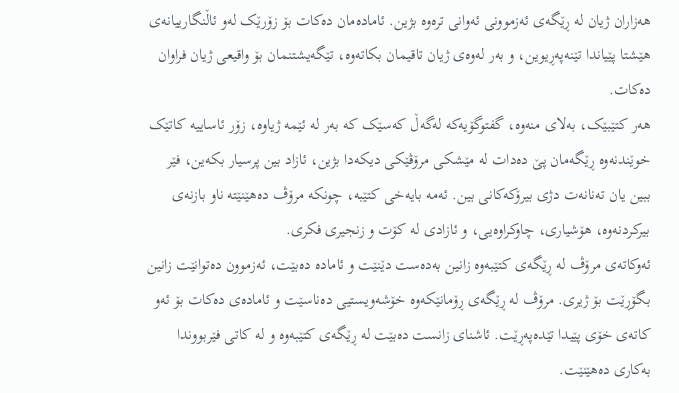هەزاران ژیان لە ڕێگەی ئەزموونی ئەوانی ترەوە بژین. ئامادەمان دەکات بۆ زۆرێک لەو ئاڵنگارییانەی هێشتا پێیاندا تێنەپەڕیوین، و بەر لەوەی ژیان تاقیمان بکاتەوە، تێگەیشتنمان بۆ واقیعی ژیان فراوان دەکات.
هەر کتێبێک، بەلای منەوە، گفتوگۆیەکە لەگەڵ کەسێک کە بەر لە ئێمە ژیاوە، زۆر ئاساییە کاتێک خوێندنەوە ڕێگەمان پێ دەدات لە مێشکی مرۆڤێکی دیکەدا بژین، ئازاد بین پرسیار بکەین، فێر ببین یان تەنانەت دژی بیرۆکەکانی بین. ئەمە بایەخی کتێبە، چونکە مرۆڤ دەهێنێتە ناو بازنەی بیرکردنەوە، هۆشیاری، چاوکراوەیی، و ئازادی لە کۆت و زنجیری فکری.
ئەوکاتەی مرۆڤ لە ڕێگەی کتێبەوە زانین بەدەست دێنێت و ئامادە دەبێت، ئەزموون دەتوانێت زانین بگۆڕێت بۆ ژیری. مرۆڤ لە ڕێگەی ڕۆمانێکەوە خۆشەویستیی دەناسێت و ئامادەی دەکات بۆ ئەو کاتەی خۆی پێیدا تێدەپەڕێت. ئاشنای زانست دەبێت لە ڕێگەی کتێبەوە و لە کاتی فێربووندا بەکاری دەهێنێت.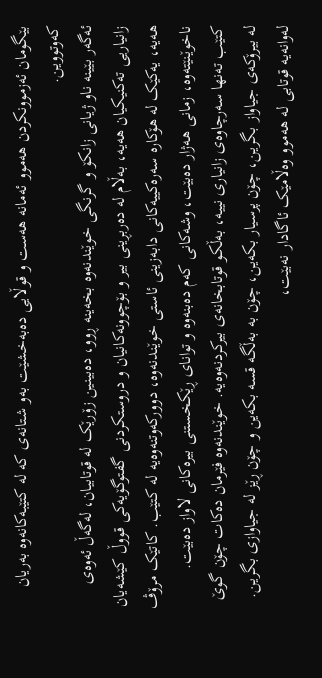بێگومان ئەزموونکردن هەموو ئەمانە هەست و قوڵایی دەبەخشێت بەو شتانەی کە لە کتێبەکانەوە بەریان کەوتووین.
ئەگەر بێینە ناو ژیانی زانکۆ و گرنگی خوێندنەوە بخەینە ڕوو، دەبینین زۆرێک لە قوتابیان، لەگەڵ ئەوەی زانیاریی تەکنیکیان هەیە، بەڵام لە دەربڕینی بیر و بۆچوونەکانیان و دروستکردنی گفتوگۆیەکی قووڵ کێشەیان هەیە، یەکێک لە هۆکارە سەرەکییەکانی دابەزینی ئاستی خوێندنەوە، دوورکەوتنەوەیە لە کتێب. کاتێک مرۆڤ ناخوێنێتەوە، زمانی هەژار دەبێت، وشەکانی کەم دەبنەوە و توانای ڕێکخستنی بیرەکانی لاواز دەبێت.
کتێب تەنها سەرچاوەی زانیاری نییە، بەڵكو قوتابخانەی بیرکردنەوەیە. خوێندنەوە فێرمان دەکات چۆن گوێ لە بیرۆکەی جیاواز بگرین، چۆن پرسیار بکەین، چۆن بە بەڵگە قسە بکەین و چۆن ڕێز لە جیاوازی بگرین. لەوانەیە قوتابی لە هەموو وەڵامێک ئاگادار نەبێت،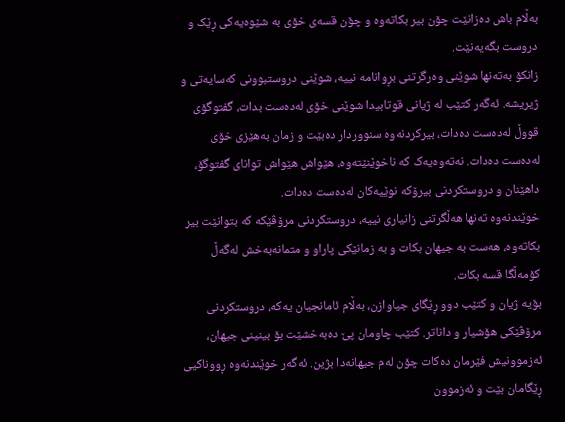بەڵام باش دەزانێت چۆن بیر بکاتەوە و چۆن قسەی خۆی بە شێوەیەکی ڕێک و دروست بگەیەنێت.
زانکۆ بەتەنها شوێنی وەرگرتنی بڕوانامە نییە، شوێنی دروستبوونی کەسایەتی و ژیریشە. ئەگەر کتێب لە ژیانی قوتابیدا شوێنی خۆی لەدەست بدات، گفتوگۆی قووڵ لەدەست دەدات، بیرکردنەوە سنووردار دەبێت و زمان بەهێزی خۆی لەدەست دەدات. نەتەوەیەک کە ناخوێنێتەوە، هێواش هێواش توانای گفتوگۆ، داهێنان و دروستکردنی بیرۆکە نوێیەکان لەدەست دەدات.
خوێندنەوە تەنها هەڵگرتنی زانیاری نییە، دروستکردنی مرۆڤێکە کە بتوانێت بیر بکاتەوە، هەست بە جیهان بکات و بە زمانێکی پاراو و متمانەبەخش لەگەڵ کۆمەڵگا قسە بکات.
بۆیە ژیان و کتێب دوو ڕێگای جیاوازن، بەڵام ئامانجیان یەکە، دروستکردنی مرۆڤێکی هۆشیار و داناتر. کتێب چاومان پێ دەبەخشێت بۆ بینینی جیهان، ئەزموونیش فێرمان دەکات چۆن لەم جیهانەدا بژین. ئەگەر خوێندنەوە ڕووناکیی ڕێگامان بێت و ئەزموون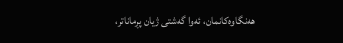هەنگاوەکانمان، ئەوا گەشتی ژیان پڕماناتر،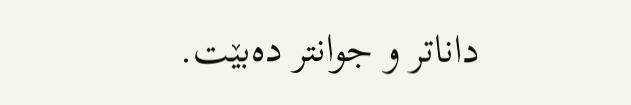داناتر و جوانتر دەبێت.